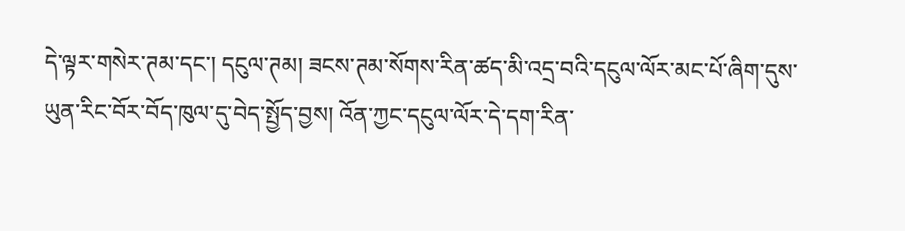དེ་ལྟར་གསེར་ཊམ་དང་། དངུལ་ཊམ། ཟངས་ཊམ་སོགས་རིན་ཚད་མི་འདྲ་བའི་དངུལ་ལོར་མང་པོ་ཞིག་དུས་ཡུན་རིང་བོར་བོད་ཁུལ་དུ་བེད་སྤྱོད་བྱས། འོན་ཀྱང་དངུལ་ལོར་དེ་དག་རིན་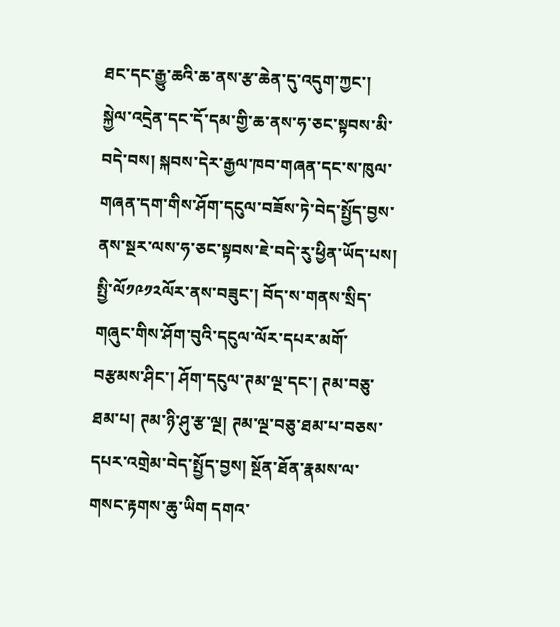ཐང་དང་རྒྱུ་ཆའི་ཆ་ནས་རྩ་ཆེན་དུ་འདུག་ཀྱང་། སྐྱེལ་འདྲེན་དང་དོ་དམ་གྱི་ཆ་ནས་ཧ་ཅང་སྟབས་མི་བདེ་བས། སྐབས་དེར་རྒྱལ་ཁབ་གཞན་དང་ས་ཁུལ་གཞན་དག་གིས་ཤོག་དངུལ་བཟོས་ཏེ་བེད་སྤྱོད་བྱས་ནས་སྔར་ལས་ཧ་ཅང་སྟབས་ཇེ་བདེ་རུ་ཕྱིན་ཡོད་པས། སྤྱི་ལོ༡༩༡༢ལོར་ནས་བཟུང་། བོད་ས་གནས་སྲིད་གཞུང་གིས་ཤོག་བུའི་དངུལ་ལོར་དཔར་མགོ་བརྩམས་ཤིང་། ཤོག་དངུལ་ཊམ་ལྔ་དང་། ཊམ་བཅུ་ཐམ་པ། ཊམ་ཉི་ཤུ་རྩ་ལྔ། ཊམ་ལྔ་བཅུ་ཐམ་པ་བཅས་དཔར་འགྲེམ་བེད་སྤྱོད་བྱས། སྔོན་ཐོན་རྣམས་ལ་གསང་རྟགས་ཆུ་ཡིག དགའ་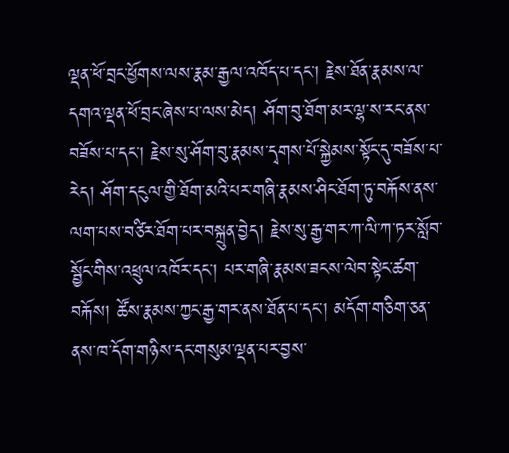ལྡན་ཕོ་བྲང་ཕྱོགས་ལས་རྣམ་རྒྱལ་འཁོད་པ་དང་། རྗེས་ཐོན་རྣམས་ལ་དགའ་ལྡན་ཕོ་བྲང་ཞེས་པ་ལས་མེད། ཤོག་བུ་ཐོག་མར་ལྷ་ས་རང་ནས་བཟོས་པ་དང་། རྗེས་སུ་ཤོག་བུ་རྣམས་དྭགས་པོ་སྐྱེམས་སྟོང་དུ་བཟོས་པ་རེད། ཤོག་དངུལ་གྱི་ཐོག་མའི་པར་གཞི་རྣམས་ཤིང་ཐོག་ཏུ་བརྐོས་ནས་ལག་པས་བཙིར་ཐོག་པར་བསྐྲུན་བྱེད། རྗེས་སུ་རྒྱ་གར་ཀ་ལི་ཀ་ཏར་སློབ་སྦྱོང་གིས་འཕྲུལ་འཁོར་དང་། པར་གཞི་རྣམས་ཟངས་ལེབ་སྟེང་ཚག་བརྐོས། ཚོས་རྣམས་ཀྱང་རྒྱ་གར་ནས་ཐོན་པ་དང་། མདོག་གཅིག་ཅན་ནས་ཁ་དོག་གཉིས་དང་གསུམ་ལྡན་པར་བྱས་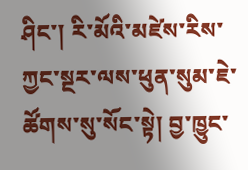ཤིང་། རི་མོའི་མཛེས་རིས་ཀྱང་སྔར་ལས་ཕུན་སུམ་ཇེ་ཚོགས་སུ་སོང་སྟེ། བྱ་ཁྱུང་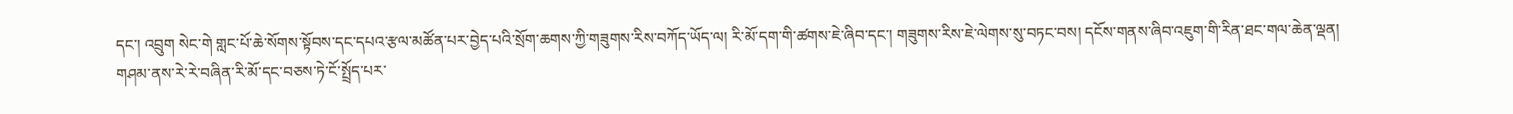དང་། འབྲུག སེང་གེ གླང་པོ་ཆེ་སོགས་སྟོབས་དང་དཔའ་རྩལ་མཚོན་པར་བྱེད་པའི་སྲོག་ཆགས་ཀྱི་གཟུགས་རིས་བཀོད་ཡོད་ལ། རི་མོ་དག་གི་ཚགས་ཇེ་ཞིབ་དང་། གཟུགས་རིས་ཇེ་ལེགས་སུ་བཏང་བས། དངོས་གནས་ཞིབ་འཇུག་གི་རིན་ཐང་གལ་ཆེན་ལྡན།
གཤམ་ནས་རེ་རེ་བཞིན་རི་མོ་དང་བཅས་ཏེ་ངོ་སྤྲོད་པར་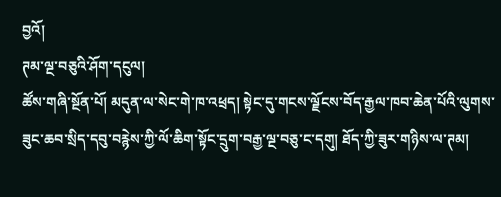བྱའོ།
ཊམ་ལྔ་བཅུའི་ཤོག་དངུལ།
ཚོས་གཞི་སྔོན་པོ། མདུན་ལ་སེང་གེ་ཁ་འཕྲད། སྟེང་དུ་གངས་ལྗོངས་བོད་རྒྱལ་ཁབ་ཆེན་པོའི་ལུགས་ཟུང་ཆབ་སྲིད་དབུ་བརྙེས་ཀྱི་ལོ་ཆིག་སྟོང་དྲུག་བརྒྱ་ལྔ་བཅུ་ང་དགུ། ཐོད་ཀྱི་ཟུར་གཉིས་ལ་ཊམ།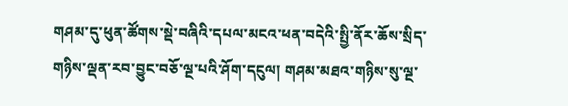གཤམ་དུ་ཕུན་ཚོགས་སྡེ་བཞིའི་དཔལ་མངའ་ཕན་བདེའི་སྤྱི་ནོར་ཆོས་སྲིད་གཉིས་ལྡན་རབ་བྱུང་བཅོ་ལྔ་པའི་ཤོག་དངུལ། གཤམ་མཐའ་གཉིས་སུ་ལྔ་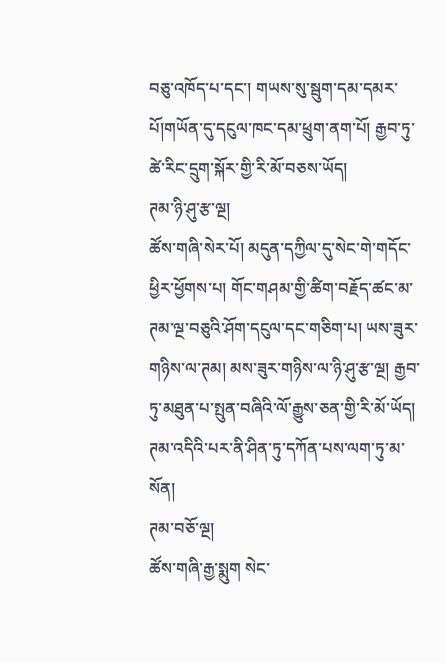བཅུ་འཁོད་པ་དང་། གཡས་སུ་སྦུག་དམ་དམར་པོ།གཡོན་དུ་དངུལ་ཁང་དམ་ཕྲུག་ནག་པོ། རྒྱབ་ཏུ་ཚེ་རིང་དྲུག་སྐོར་གྱི་རི་མོ་བཅས་ཡོད།
ཊམ་ཉི་ཤུ་རྩ་ལྔ།
ཚོས་གཞི་སེར་པོ། མདུན་དཀྱིལ་དུ་སེང་གེ་གདོང་ཕྱིར་ཕྱོགས་པ། གོང་གཤམ་གྱི་ཚིག་བརྗོད་ཚང་མ་ཊམ་ལྔ་བཅུའི་ཤོག་དངུལ་དང་གཅིག་པ། ཡས་ཟུར་གཉིས་ལ་ཊམ། མས་ཟུར་གཉིས་ལ་ཉི་ཤུ་རྩ་ལྔ། རྒྱབ་ཏུ་མཐུན་པ་སྤུན་བཞིའི་ལོ་རྒྱུས་ཅན་གྱི་རི་མོ་ཡོད། ཊམ་འདིའི་པར་ནི་ཤིན་ཏུ་དཀོན་པས་ལག་ཏུ་མ་སོན།
ཊམ་བཅོ་ལྔ།
ཚོས་གཞི་རྒྱ་སྨུག སེང་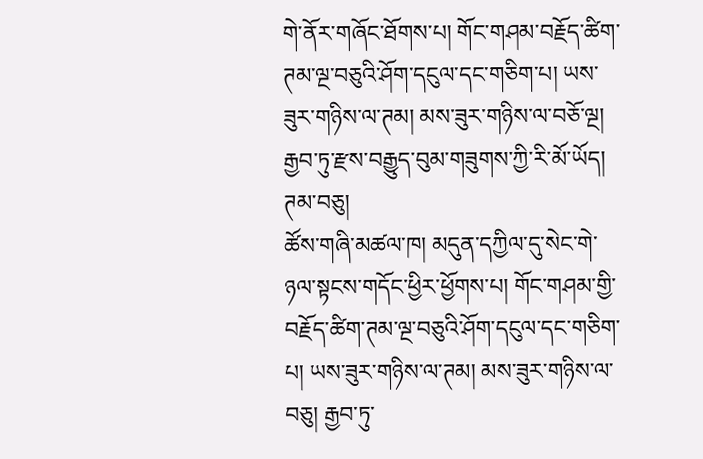གེ་ནོར་གཞོང་ཐོགས་པ། གོང་གཤམ་བརྗོད་ཚིག་ཊམ་ལྔ་བཅུའི་ཤོག་དངུལ་དང་གཅིག་པ། ཡས་ཟུར་གཉིས་ལ་ཊམ། མས་ཟུར་གཉིས་ལ་བཅོ་ལྔ། རྒྱབ་ཏུ་རྫས་བརྒྱུད་བུམ་གཟུགས་ཀྱི་རི་མོ་ཡོད།
ཊམ་བཅུ།
ཚོས་གཞི་མཚལ་ཁ། མདུན་དཀྱིལ་དུ་སེང་གེ་ཉལ་སྟངས་གདོང་ཕྱིར་ཕྱོགས་པ། གོང་གཤམ་གྱི་བརྗོད་ཚིག་ཊམ་ལྔ་བཅུའི་ཤོག་དངུལ་དང་གཅིག་པ། ཡས་ཟུར་གཉིས་ལ་ཊམ། མས་ཟུར་གཉིས་ལ་བཅུ། རྒྱབ་ཏུ་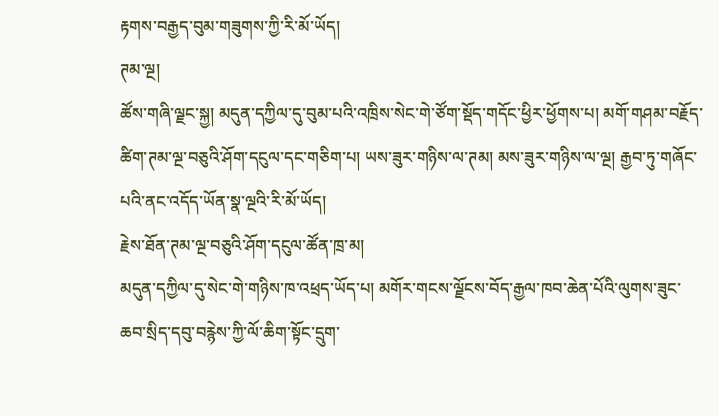རྟགས་བརྒྱད་བུམ་གཟུགས་ཀྱི་རི་མོ་ཡོད།
ཊམ་ལྔ།
ཚོས་གཞི་ལྗང་སྐྱ། མདུན་དཀྱིལ་དུ་བུམ་པའི་འཁྲིས་སེང་གེ་ཙོག་སྡོད་གདོང་ཕྱིར་ཕྱོགས་པ། མགོ་གཤམ་བརྗོད་ཚིག་ཊམ་ལྔ་བཅུའི་ཤོག་དངུལ་དང་གཅིག་པ། ཡས་ཟུར་གཉིས་ལ་ཊམ། མས་ཟུར་གཉིས་ལ་ལྔ། རྒྱབ་ཏུ་གཞོང་པའི་ནང་འདོད་ཡོན་སྣ་ལྔའི་རི་མོ་ཡོད།
རྗེས་ཐོན་ཊམ་ལྔ་བཅུའི་ཤོག་དངུལ་ཚོན་ཁྲ་མ།
མདུན་དཀྱིལ་དུ་སེང་གེ་གཉིས་ཁ་འཕྲད་ཡོད་པ། མགོར་གངས་ལྗོངས་བོད་རྒྱལ་ཁབ་ཆེན་པོའི་ལུགས་ཟུང་ཆབ་སྲིད་དབུ་བརྙེས་ཀྱི་ལོ་ཆིག་སྟོང་དྲུག་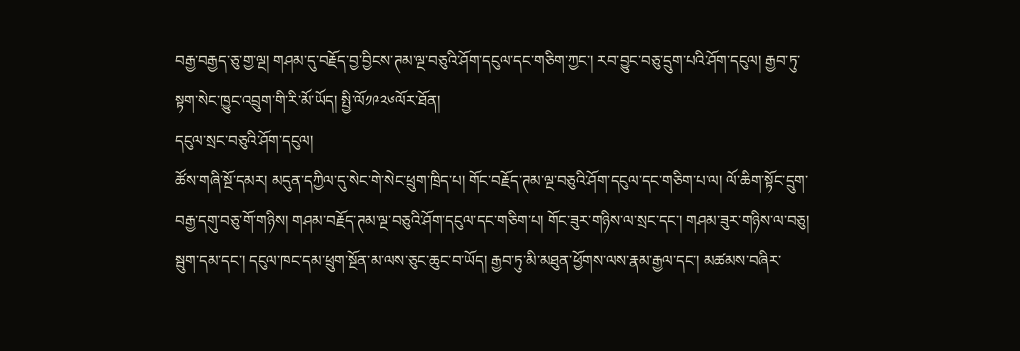བརྒྱ་བརྒྱད་ཅུ་གྱ་ལྔ། གཤམ་དུ་བརྗོད་བྱ་བྱིངས་ཊམ་ལྔ་བཅུའི་ཤོག་དངུལ་དང་གཅིག་ཀྱང་། རབ་བྱུང་བཅུ་དྲུག་པའི་ཤོག་དངུལ། རྒྱབ་ཏུ་སྟག་སེང་ཁྱུང་འབྲུག་གི་རི་མོ་ཡོད། སྤྱི་ལོ༡༩༢༦ལོར་ཐོན།
དངུལ་སྲང་བཅུའི་ཤོག་དངུལ།
ཚོས་གཞི་སྔོ་དམར། མདུན་དཀྱིལ་དུ་སེང་གེ་སེང་ཕྲུག་ཁྲིད་པ། གོང་བརྗོད་ཊམ་ལྔ་བཅུའི་ཤོག་དངུལ་དང་གཅིག་པ་ལ། ལོ་ཆིག་སྟོང་དྲུག་བརྒྱ་དགུ་བཅུ་གོ་གཉིས། གཤམ་བརྗོད་ཊམ་ལྔ་བཅུའི་ཤོག་དངུལ་དང་གཅིག་པ། གོང་ཟུར་གཉིས་ལ་སྲང་དང་། གཤམ་ཟུར་གཉིས་ལ་བཅུ། སྦུག་དམ་དང་། དངུལ་ཁང་དམ་ཕྲུག་སྔོན་མ་ལས་ཅུང་ཆུང་བ་ཡོད། རྒྱབ་ཏུ་མི་མཐུན་ཕྱོགས་ལས་རྣམ་རྒྱལ་དང་། མཚམས་བཞིར་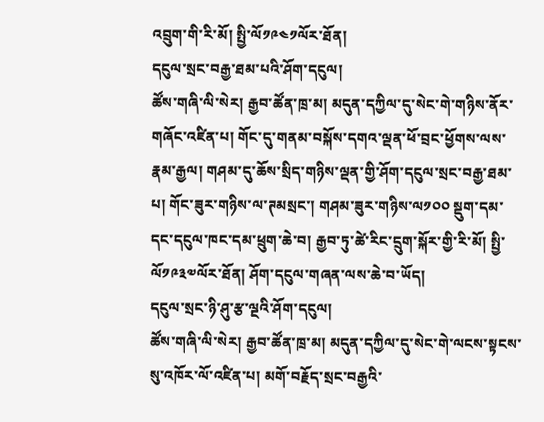འབྲུག་གི་རི་མོ། སྤྱི་ལོ༡༩༤༡ལོར་ཐོན།
དངུལ་སྲང་བརྒྱ་ཐམ་པའི་ཤོག་དངུལ།
ཚོས་གཞི་ལི་སེར། རྒྱབ་ཚོན་ཁྲ་མ། མདུན་དཀྱིལ་དུ་སེང་གེ་གཉིས་ནོར་གཞོང་འཛིན་པ། གོང་དུ་གནམ་བསྐོས་དགའ་ལྡན་ཕོ་བྲང་ཕྱོགས་ལས་རྣམ་རྒྱལ། གཤམ་དུ་ཆོས་སྲིད་གཉིས་ལྡན་གྱི་ཤོག་དངུལ་སྲང་བརྒྱ་ཐམ་པ། གོང་ཟུར་གཉིས་ལ་ཊམསྲང་། གཤམ་ཟུར་གཉིས་ལ༡༠༠ སྡུག་དམ་དང་དངུལ་ཁང་དམ་ཕྲུག་ཆེ་བ། རྒྱབ་ཏུ་ཚེ་རིང་དྲུག་སྐོར་གྱི་རི་མོ། སྤྱི་ལོ༡༩༣༧ལོར་ཐོན། ཤོག་དངུལ་གཞན་ལས་ཆེ་བ་ཡོད།
དངུལ་སྲང་ཉི་ཤུ་རྩ་ལྔའི་ཤོག་དངུལ།
ཚོས་གཞི་ལི་སེར། རྒྱབ་ཚོན་ཁྲ་མ། མདུན་དཀྱིལ་དུ་སེང་གེ་ལངས་སྟངས་སུ་འཁོར་ལོ་འཛིན་པ། མགོ་བརྗོད་སྲང་བརྒྱའི་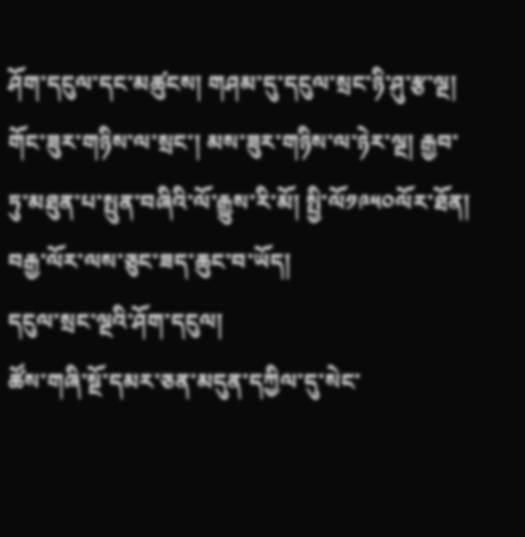ཤོག་དངུལ་དང་མཚུངས། གཤམ་དུ་དངུལ་སྲང་ཉི་ཤུ་རྩ་ལྔ། གོང་ཟུར་གཉིས་ལ་སྲང་། མས་ཟུར་གཉིས་ལ་ཉེར་ལྔ། རྒྱབ་ཏུ་མཐུན་པ་སྤུན་བཞིའི་ལོ་རྒྱུས་རི་མོ། སྤྱི་ལོ༡༩༥༠ལོར་ཐོན། བརྒྱ་ལོར་ལས་ཅུང་ཟད་ཆུང་བ་ཡོད།
དངུལ་སྲང་ལྔའི་ཤོག་དངུལ།
ཚོས་གཞི་སྔོ་དམར་ཅན་མདུན་དཀྱིལ་དུ་སེང་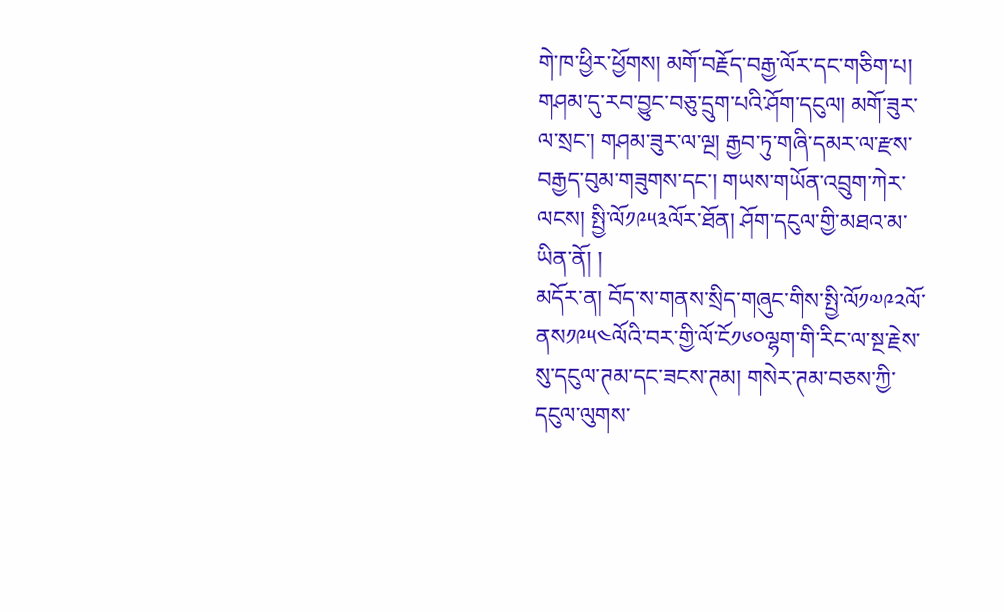གེ་ཁ་ཕྱིར་ཕྱོགས། མགོ་བརྗོད་བརྒྱ་ལོར་དང་གཅིག་པ། གཤམ་དུ་རབ་བྱུང་བཅུ་དྲུག་པའི་ཤོག་དངུལ། མགོ་ཟུར་ལ་སྲང་། གཤམ་ཟུར་ལ་ལྔ། རྒྱབ་ཏུ་གཞི་དམར་ལ་རྫས་བརྒྱད་བུམ་གཟུགས་དང་། གཡས་གཡོན་འབྲུག་ཀེར་ལངས། སྤྱི་ལོ༡༩༥༣ལོར་ཐོན། ཤོག་དངུལ་གྱི་མཐའ་མ་ཡིན་ནོ། །
མདོར་ན། བོད་ས་གནས་སྲིད་གཞུང་གིས་སྤྱི་ལོ༡༧༩༢ལོ་ནས༡༩༥༤ལོའི་བར་གྱི་ལོ་ངོ༡༦༠ལྷག་གི་རིང་ལ་སྔ་རྗེས་སུ་དངུལ་ཊམ་དང་ཟངས་ཊམ། གསེར་ཊམ་བཅས་ཀྱི་དངུལ་ལུགས་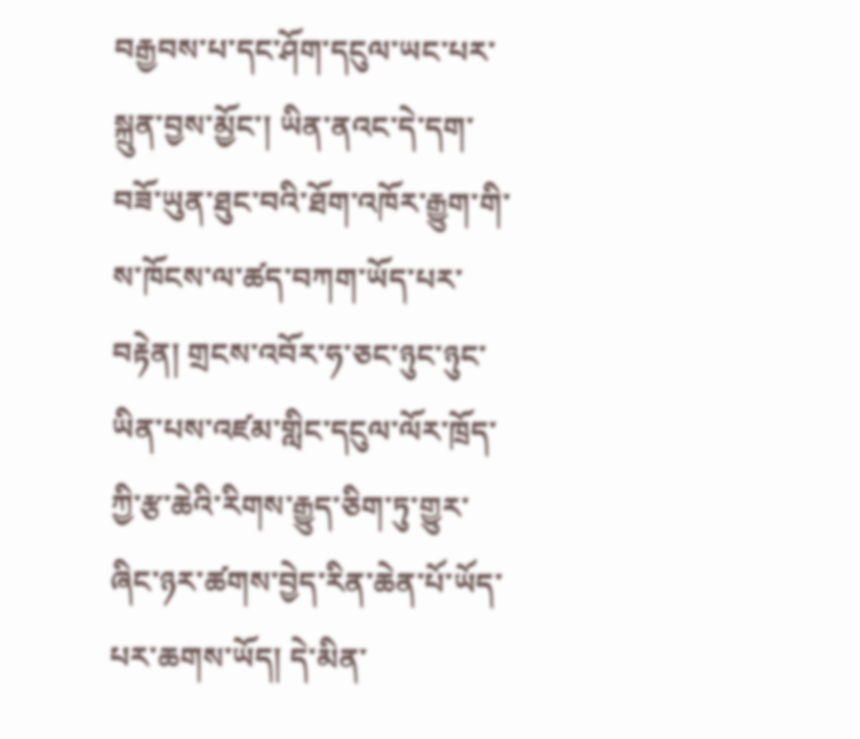བརྒྱབས་པ་དང་ཤོག་དངུལ་ཡང་པར་སྐྲུན་བྱས་མྱོང་། ཡིན་ནའང་དེ་དག་བཟོ་ཡུན་ཐུང་བའི་ཐོག་འཁོར་རྒྱུག་གི་ས་ཁོངས་ལ་ཚད་བཀག་ཡོད་པར་བརྟེན། གྲངས་འབོར་ཧ་ཅང་ཉུང་ཉུང་ཡིན་པས་འཛམ་གླིང་དངུལ་ལོར་ཁྲོད་ཀྱི་རྩ་ཆེའི་རིགས་རྒྱུད་ཅིག་ཏུ་གྱུར་ཞིང་ཉར་ཚགས་བྱེད་རིན་ཆེན་པོ་ཡོད་པར་ཆགས་ཡོད། དེ་མིན་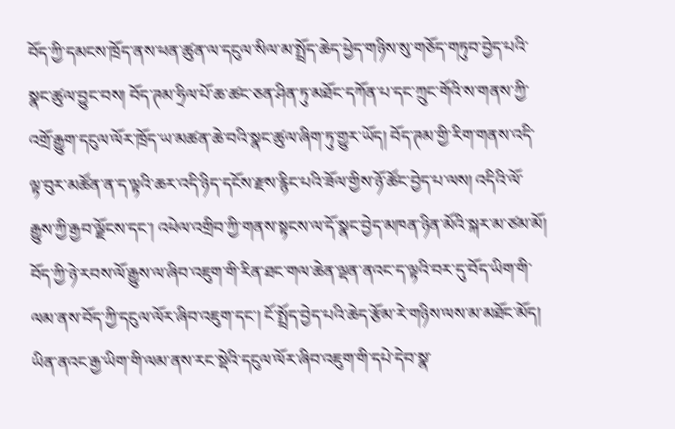བོད་ཀྱི་དམངས་ཁྲོད་ནས་ཕན་ཚུན་ལ་དངུལ་སིལ་མ་སྤྲོད་ཆེད་ཕྱེད་གཉིས་སུ་གཅོད་གཏུབ་བྱེད་པའི་སྣང་ཚུལ་བྱུང་བས། བོད་ཊམ་ཧྲིལ་པོ་ཆ་ཚང་ཅན་ཤིན་ཏུ་མཐོང་དཀོན་པ་དང་ཀྲུང་གོའི་ས་གནས་ཀྱི་འགྲོ་རྒྱུག་དངུལ་ལོར་ཁྲོད་ཡ་མཚན་ཆེ་བའི་སྣང་ཚུལ་ཞིག་ཏུ་གྱུར་ཡོད། བོད་ཊམ་གྱི་རིག་གནས་འདི་ལྟ་བུར་མཚོན་ན་ད་ལྟའི་ཆར་འདི་ཉིད་དངོས་རྫས་རྙིང་པའི་ཟོལ་གྱིས་ཉོ་ཚོང་བྱེད་པ་ལས། འདིའི་ལོ་རྒྱུས་ཀྱི་རྒྱབ་ལྗོངས་དང་། འཕེལ་འགྲིབ་ཀྱི་གནས་སྟངས་ལ་དོ་སྣང་བྱེད་མཁན་ཉིན་མོའི་སྐར་མ་ཙམ་མོ། བོད་ཀྱི་ཉེ་རབས་ལོ་རྒྱུས་ལ་ཞིབ་འཇུག་གི་རིན་ཐང་གལ་ཆེན་ལྡན་ནའང་ད་ལྟའི་བར་དུ་བོད་ཡིག་གི་ལམ་ནས་བོད་ཀྱི་དངུལ་ལོར་ཞིབ་འཇུག་དང་། ངོ་སྤྲོད་བྱེད་པའི་ཆེད་རྩོམ་རེ་གཉིས་ལས་མ་མཐོང་མོད། ཡིན་ནའང་རྒྱ་ཡིག་གི་ལམ་ནས་རང་སྡེའི་དངུལ་ལོར་ཞིབ་འཇུག་གི་དཔེ་དེབ་སྣ་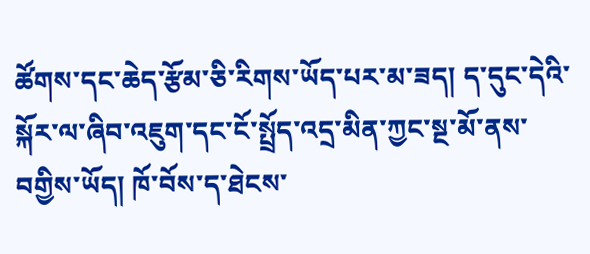ཚོགས་དང་ཆེད་རྩོམ་ཅི་རིགས་ཡོད་པར་མ་ཟད། ད་དུང་དེའི་སྐོར་ལ་ཞིབ་འཇུག་དང་ངོ་སྤྲོད་འདྲ་མིན་ཀྱང་སྔ་མོ་ནས་བགྱིས་ཡོད། ཁོ་བོས་ད་ཐེངས་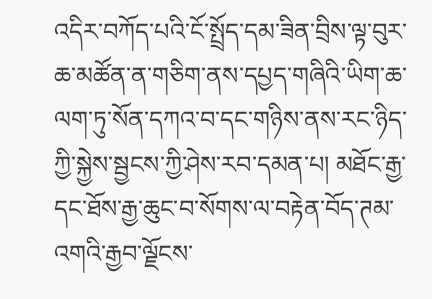འདིར་བཀོད་པའི་ངོ་སྤྲོད་དམ་ཟིན་བྲིས་ལྟ་བུར་ཆ་མཚོན་ན་གཅིག་ནས་དཔྱད་གཞིའི་ཡིག་ཆ་ལག་ཏུ་སོན་དཀའ་བ་དང་གཉིས་ནས་རང་ཉིད་ཀྱི་སྐྱེས་སྦྱངས་ཀྱི་ཤེས་རབ་དམན་པ། མཐོང་རྒྱ་དང་ཐོས་རྒྱ་ཆུང་བ་སོགས་ལ་བརྟེན་བོད་ཊམ་འགའི་རྒྱབ་ལྗོངས་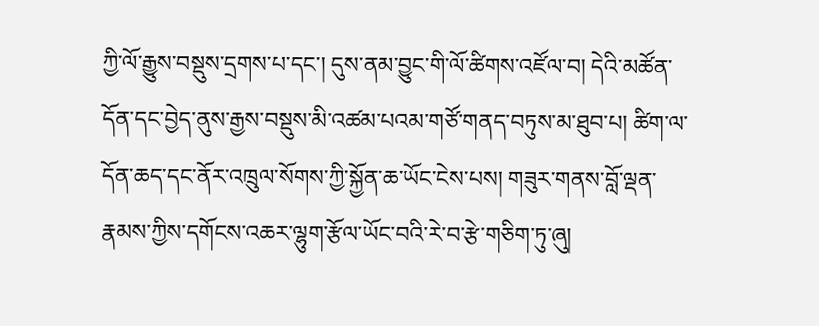ཀྱི་ལོ་རྒྱུས་བསྡུས་དྲགས་པ་དང་། དུས་ནམ་བྱུང་གི་ལོ་ཚིགས་འཛོལ་བ། དེའི་མཚོན་དོན་དང་བྱེད་ནུས་རྒྱས་བསྡུས་མི་འཚམ་པའམ་གཙོ་གནད་བཏུས་མ་ཐུབ་པ། ཚིག་ལ་དོན་ཆད་དང་ནོར་འཁྲུལ་སོགས་ཀྱི་སྐྱོན་ཆ་ཡོང་ངེས་པས། གཟུར་གནས་བློ་ལྡན་རྣམས་ཀྱིས་དགོངས་འཆར་ལྷུག་རྩོལ་ཡོང་བའི་རེ་བ་རྩེ་གཅིག་ཏུ་ཞུ།